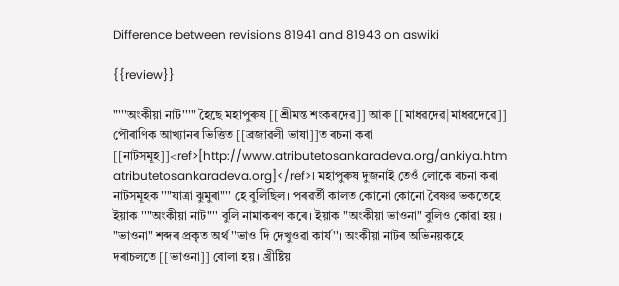Difference between revisions 81941 and 81943 on aswiki

{{review}}

"'''অংকীয়া নাট'''" হৈছে মহাপুৰুষ [[শ্ৰীমন্ত শংকৰদেৱ]] আৰু [[মাধৱদেৱ|মাধৱদেৱে]] পৌৰাণিক আখ্যানৰ ভিত্তিত [[ব্ৰজাৱলী ভাষা]]ত ৰচনা কৰা [[নাটসমূহ]]<ref>[http://www.atributetosankaradeva.org/ankiya.htm atributetosankaradeva.org]</ref>। মহাপুৰুষ দুজনাই তেওঁ লোকে ৰচনা কৰা নাটসমূহক ''"যাত্ৰা ঝুমুৰা"'' হে বুলিছিল। পৰৱৰ্তী কালত কোনো কোনো বৈষ্ণৱ ভকতেহে ইয়াক ''"অংকীয়া নাট"'' বুলি নামাকৰণ কৰে। ইয়াক "অংকীয়া ভাওনা" বুলিও কোৱা হয় । "ভাওনা" শব্দৰ প্ৰকৃত অৰ্থ ''ভাও দি দেখুওৱা কাৰ্য''। অংকীয়া নাটৰ অভিনয়কহে দৰাচলতে [[ভাওনা]] বোলা হয় । খ্ৰীষ্টিয়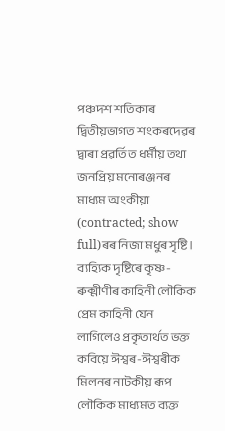পঞ্চদশ শতিকাৰ দ্বিতীয়ভাগত শংকৰদে‌ৱৰ দ্বাৰা প্ৰ‌ৱৰ্তিত ধৰ্মীয় তথা জনপ্ৰিয় মনোৰঞ্জনৰ মাধ্যম অংকীয়া (contracted; show full)ৰৰ নিজা মধুৰ সৃষ্টি। ব্যহ্যিক দৃষ্টিৰে কৃষ্ণ-ৰুক্মীণীৰ কাহিনী লৌকিক  প্ৰেম কাহিনী যেন লাগিলেও প্ৰকৃতাৰ্থত ভক্ত কবিয়ে ঈশ্বৰ-ঈশ্বৰীক মিলনৰ নাটকীয় ৰূপ লৌকিক মাধ্যমত ব্যক্ত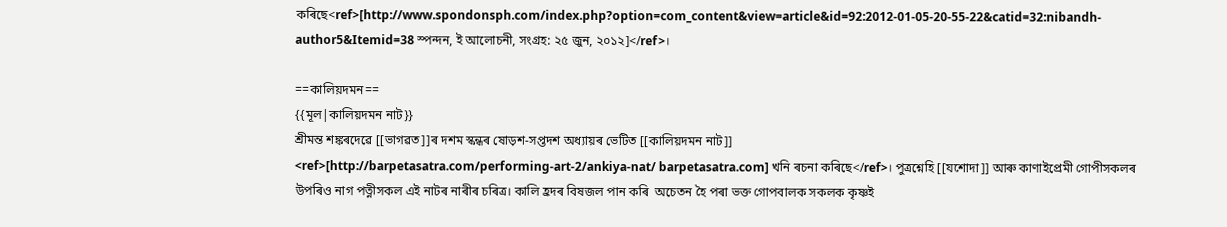কৰিছে<ref>[http://www.spondonsph.com/index.php?option=com_content&view=article&id=92:2012-01-05-20-55-22&catid=32:nibandh-author5&Itemid=38 স্পন্দন, ই আলোচনী, সংগ্ৰহ: ২৫ জুন, ২০১২]</ref>।

==কালিয়দমন==
{{মূল|কালিয়দমন নাট}}
শ্ৰীমন্ত শঙ্কৰদেৱে [[ভাগৱত]]ৰ দশম স্কন্ধৰ ষোড়শ-সপ্তদশ অধ্যায়ৰ ভেটিত [[কালিয়দমন নাট]]
<ref>[http://barpetasatra.com/performing-art-2/ankiya-nat/ barpetasatra.com] খনি ৰচনা কৰিছে</ref>। পুত্ৰশ্নেহি [[যশোদা]] আৰু কাণাইপ্ৰেমী গোপীসকলৰ উপৰিও নাগ পত্নীসকল এই নাটৰ নাৰীৰ চৰিত্ৰ। কালি হ্ৰদৰ বিষজল পান কৰি  অচেতন হৈ পৰা ভক্ত গোপবালক সকলক কৃষ্ণই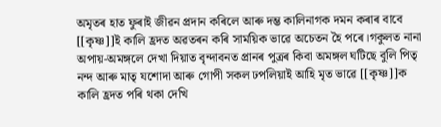অমৃতৰ হাত ফুৰাই জীৱন প্ৰদান কৰিলে আৰু দম্ভ কালিনাগক দমন কৰাৰ বাবে [[কৃষ্ণ]]ই কালি হ্ৰদত অৱতৰন কৰি সাময়িক ভাৱে অচেতন হৈ পৰে।গকুলত নানা অপায়-অমঙ্গলে দেখা দিয়াত বৃন্দাবনত প্ৰানৰ পুত্ৰৰ কিবা অমঙ্গল ঘটিছে বুলি পিতৃ নন্দ আৰু মাতৃ যশোদা আৰু গোপী সকল ঢপলিয়াই আহি মৃত ভাৱে [[কৃষ্ণ]]ক কালি হ্ৰদত পৰি থকা দেখি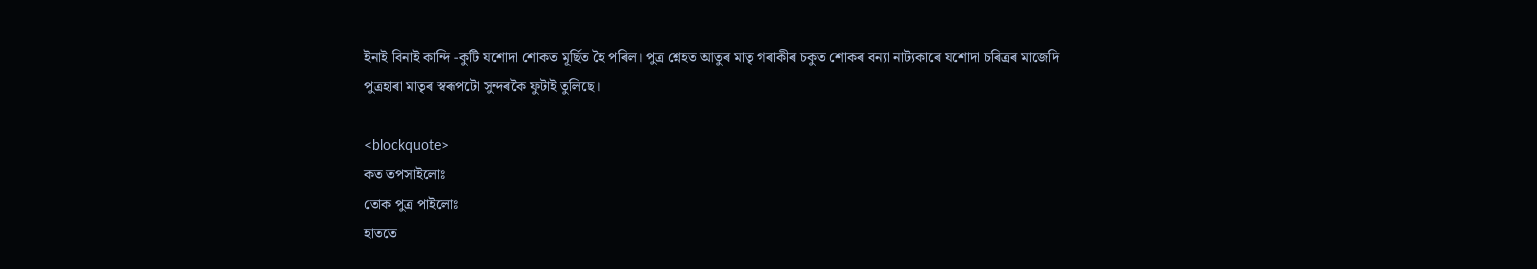ইনাই বিনাই কান্দি -কুটি যশোদা শোকত মূৰ্ছিত হৈ পৰিল। পুত্ৰ শ্নেহত আতুৰ মাতৃ গৰাকীৰ চকুত শোকৰ বন্যা নাট্যকাৰে যশোদা চৰিত্ৰৰ মাজেদি পুত্ৰহাৰা মাতৃৰ স্বৰূপটো সুন্দৰকৈ ফুটাই তুলিছে।

<blockquote>
কত তপসাইলোঃ
তোক পুত্ৰ পাইলোঃ
হাততে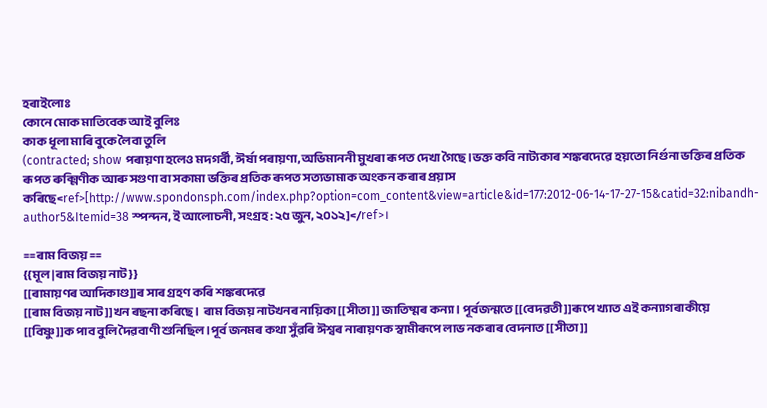হৰাইলোঃ
কোনে মোক মাতিবেক আই বুলিঃ
কাক ধূলা মাৰি বুকে লৈবা তুলি
(contracted; show পৰায়ণা হলেও মদগৰ্বী, ঈৰ্ষা পৰায়ণা,অভিমাননী মুখৰা ৰূপত দেখা গৈছে।ভক্ত কবি নাট্যকাৰ শঙ্কৰদেৱে হয়তো নিৰ্গুনা ভক্তিৰ প্ৰতিক ৰূপত ৰুক্মিণীক আৰু সগুণা বা সকামা ভক্তিৰ প্ৰতিক ৰূপত সত্যভামাক অংকন কৰাৰ প্ৰয়াস কৰিছে<ref>[http://www.spondonsph.com/index.php?option=com_content&view=article&id=177:2012-06-14-17-27-15&catid=32:nibandh-author5&Itemid=38 স্পন্দন, ই আলোচনী, সংগ্ৰহ: ২৫ জুন, ২০১২]</ref>।

==ৰাম বিজয়==
{{মূল|ৰাম বিজয় নাট}}
[[ৰামায়ণৰ আদিকাণ্ড]]ৰ সাৰ গ্ৰহণ কৰি শঙ্কৰদেৱে
[[ৰাম বিজয় নাট]]খন ৰছনা কৰিছে।  ৰাম বিজয় নাটখনৰ নায়িকা [[সীতা]] জাতিষ্মৰ কন্যা। পূৰ্বজন্মতে [[বেদৱতী]]ৰূপে খ্যাত এই কন্যাগৰাকীয়ে [[বিষ্ণু]]ক পাব বুলি দৈৱবাণী শুনিছিল।পূৰ্ব জনমৰ কথা সুঁৱৰি ঈশ্বৰ নাৰায়ণক স্বামীৰূপে লাভ নকৰাৰ বেদনাত [[সীতা]]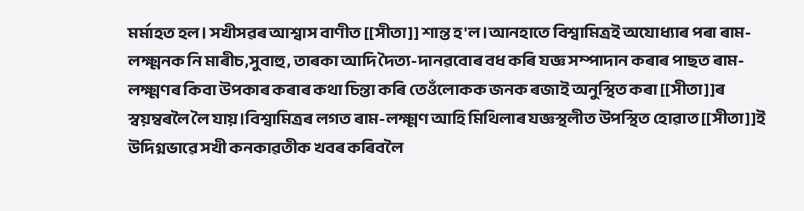মৰ্মাহত হল। সখীসৱৰ আশ্বাস বাণীত [[সীতা]] শান্ত হ'ল।আনহাতে বিশ্বামিত্ৰই অযোধ্যাৰ পৰা ৰাম-লক্ষ্মনক নি মাৰীচ,সুবাহু, তাৰকা আদি দৈত্য-দানৱবোৰ বধ কৰি যজ্ঞ সম্পাদান কৰাৰ পাছত ৰাম-লক্ষ্মণৰ কিবা উপকাৰ কৰাৰ কথা চিন্তা কৰি তেওঁলোকক জনক ৰজাই অনুস্থিত কৰা [[সীতা]]ৰ স্বয়ম্বৰলৈ লৈ যায়।বিশ্বামিত্ৰৰ লগত ৰাম-লক্ষ্মণ আহি মিথিলাৰ যজ্ঞস্থলীত উপস্থিত হোৱাত [[সীতা]]ই উদিগ্নভাৱে সখী কনকাৱতীক খবৰ কৰিবলৈ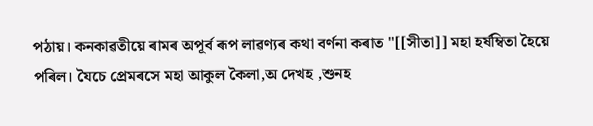পঠায়। কনকাৱতীয়ে ৰামৰ অপূৰ্ব ৰূপ লাৱণ্যৰ কথা বৰ্ণনা কৰাত "[[সীতা]] মহা হৰ্ষম্বিতা হৈয়ে পৰিল। যৈচে প্ৰেমৰসে মহা আকুল কৈলা,অ দেখহ ,শুনহ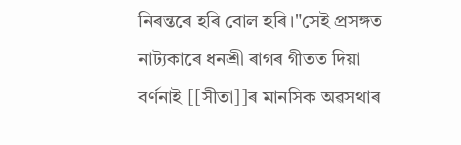নিৰন্তৰে হৰি বোল হৰি।"সেই প্ৰসঙ্গত নাট্যকাৰে ধনশ্ৰী ৰাগৰ গীতত দিয়া বৰ্ণনাই [[সীতা]]ৰ মানসিক অৱসথাৰ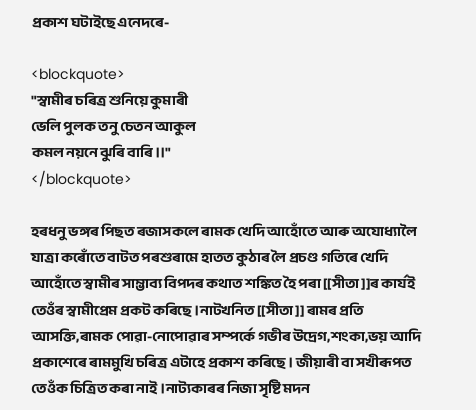প্ৰকাশ ঘটাইছে এনেদৰে-

<blockquote>
"স্বামীৰ চৰিত্ৰ শুনিয়ে কুমাৰী
ভেলি পুলক তনু চেতন আকুল
কমল নয়নে ঝুৰি বাৰি।।"
</blockquote>

হৰধনু ভঙ্গৰ পিছত ৰজাসকলে ৰামক খেদি আহোঁতে আৰু অযোধ্যালৈ যাত্ৰা কৰোঁতে বাটত পৰশুৰামে হাতত কুঠাৰ লৈ প্ৰচণ্ড গতিৰে খেদি আহোঁতে স্বামীৰ সাম্ভাব্য বিপদৰ কথাত শঙ্কিত হৈ পৰা [[সীতা]]ৰ কাৰ্যই তেওঁৰ স্বামীপ্ৰেম প্ৰকট কৰিছে।নাটখনিত [[সীতা]] ৰামৰ প্ৰতি আসক্তি,ৰামক পোৱা-নোপোৱাৰ সম্পৰ্কে গভীৰ উদ্ৰেগ,শংকা,ভয় আদি প্ৰকাশেৰে ৰামমুখি চৰিত্ৰ এটাহে প্ৰকাশ কৰিছে। জীয়াৰী বা সখীৰূপত তেওঁক চিত্ৰিত কৰা নাই।নাট্যকাৰৰ নিজা সৃষ্টি মদন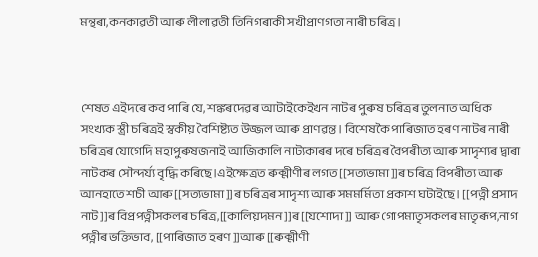মন্থৰা,কনকাৱতী আৰু লীলাৱতী তিনিগৰাকী সখীপ্ৰাণগতা নাৰী চৰিত্ৰ।



শেষত এইদৰে কব পাৰি যে, শঙ্কৰদেৱৰ আটাইকেইখন নাটৰ পুৰুষ চৰিত্ৰৰ তুলনাত অধিক সংখ্যক স্ত্ৰী চৰিত্ৰই স্বকীয় বৈশিষ্ট্যত উজ্জল আৰু প্ৰাণৱন্ত। বিশেষকৈ পাৰিজাত হৰণ নাটৰ নাৰী চৰিত্ৰৰ যোগেদি মহাপুৰুষজনাই আজিকালি নাট্যকাৰৰ দৰে চৰিত্ৰৰ বৈপৰীত্য আৰু সাদৃশ্যৰ দ্বাৰা নাটকৰ সৌন্দৰ্য্য বৃদ্ধি কৰিছে।এইক্ষেত্ৰত ৰুক্মীণীৰ লগত [[সত্যভামা]]ৰ চৰিত্ৰ বিপৰীত্য আৰু আনহাতে শচী আৰু [[সত্যভামা]]ৰ চৰিত্ৰৰ সাদৃশ্য আৰু সমমৰ্মিতা প্ৰকাশ ঘটাইছে। [[পত্নী প্ৰসাদ নাট]]ৰ বিপ্ৰপত্নীসকলৰ চৰিত্ৰ,[[কালিয়দমন]]ৰ [[যশোদা]] আৰু গোপমাতৃসকলৰ মাতৃৰূপ,নাগ পত্নীৰ ভক্তিভাব, [[পাৰিজাত হৰণ ]]আৰু [[ৰুক্মীণী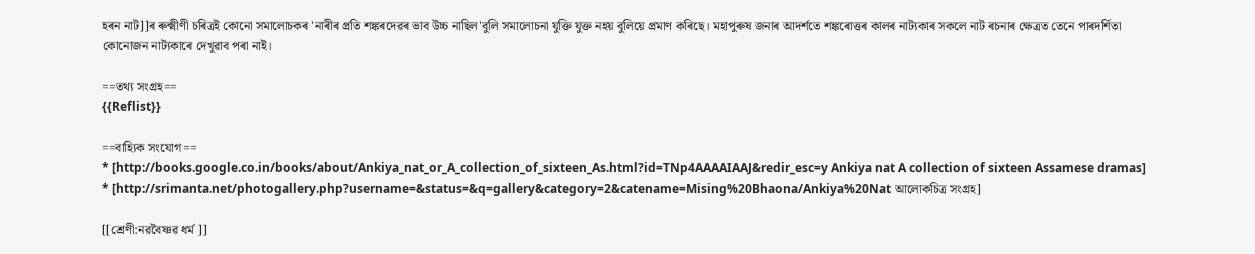হৰন নাট]]ৰ ৰুক্মীণী চৰিত্ৰই কোনো সমালোচকৰ 'নাৰীৰ প্ৰতি শঙ্কৰদেৱৰ ভাব উচ্চ নাছিল'বুলি সমালোচনা যুক্তি যুক্ত নহয় বুলিয়ে প্ৰমাণ কৰিছে। মহাপুৰুষ জনাৰ আদৰ্শতে শঙ্কৰোত্তৰ কালৰ নাট্যকাৰ সকলে নাট ৰচনাৰ ক্ষেত্ৰত তেনে পাৰদৰ্শিতা কোনোজন নাট্যকাৰে দেখুৱাব পৰা নাই।

==তথ্য সংগ্ৰহ==
{{Reflist}}

==বাহ্যিক সংযোগ==
* [http://books.google.co.in/books/about/Ankiya_nat_or_A_collection_of_sixteen_As.html?id=TNp4AAAAIAAJ&redir_esc=y Ankiya nat A collection of sixteen Assamese dramas]
* [http://srimanta.net/photogallery.php?username=&status=&q=gallery&category=2&catename=Mising%20Bhaona/Ankiya%20Nat আলোকচিত্ৰ সংগ্ৰহ]

[[শ্ৰেণী:নৱবৈষ্ণৱ ধৰ্ম ]]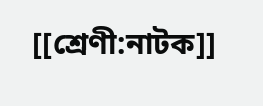[[শ্ৰেণী:নাটক]]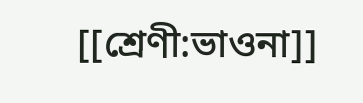[[শ্ৰেণী:ভাওনা]]